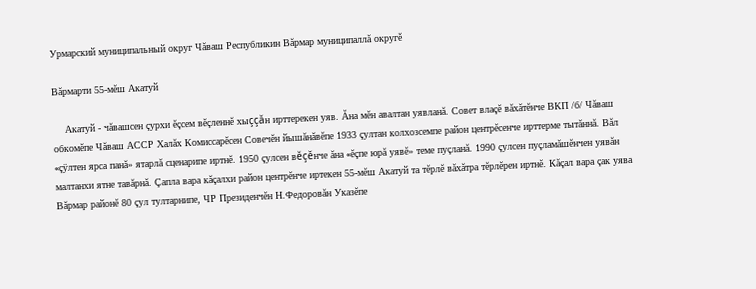Урмарский муниципальный округ Чăваш Республикин Вăрмар муниципаллă округě

Вăрмарти 55-мĕш Акатуй

    Акатуй - чăвашсен çурхи ĕçсем вĕçленнĕ хыççăн ирттерекен уяв. Ăна мĕн авалтан уявланă. Совет влаçĕ вăхăтĕнче ВКП /б/ Чăваш обкомĕпе Чăваш АССР Халăх Комиссарĕсен Совечĕн йышăнăвĕпе 1933 çултан колхозсемпе район центрĕсенче ирттерме тытăннă. Вăл «çÿлтен ярса панă» ятарлă сценарипе иртнĕ. 1950 çулсен вĕçĕнче ăна «ĕçпе юрă уявĕ» теме пуçланă. 1990 çулсен пуçламăшĕнчен уявăн малтанхи ятне тавăрнă. Çапла вара кăçалхи район центрĕнче иртекен 55-мĕш Акатуй та тĕрлĕ вăхăтра тĕрлĕрен иртнĕ. Кăçал вара çак уява Вăрмар районĕ 80 çул тултарнипе, ЧР Президенчĕн Н.Федоровăн Указĕпе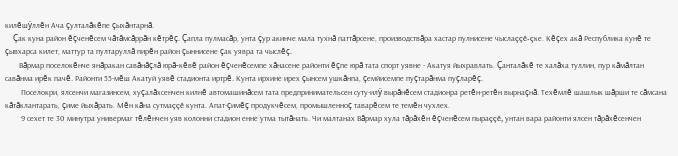килĕшÿллĕн Ача çулталăкĕпе çыхăнтарнă.
    Çак куна район ĕçченĕсем чăтăмсăррăн кĕтрĕç. Çапла пулмасăр, унта çур акинче мала тухнă паттăрсене, производствăра хастар пулнисене чыслаççĕ-çке. Кĕçех акă Республика кунĕ те çывхарса килет, маттур та пултаруллă пирĕн район çыннисене çак уявра та чыслĕç.
       Вăрмар поселокĕнче янăракан савăнăçлă юрă-кĕвĕ район ĕçченĕсемпе хăнасене районти ĕçпе юрă тата спорт уявне - Акатуя йыхравлать. Çанталăкĕ те халăха туллин, пур кăмăлтан савăнма ирĕк пачĕ. Районти 55-мĕш Акатуй уявĕ стадионта иртрĕ. Кунта ирхине ирех çынсем ушкăнпа, çемйисемпе пуçтарăнма пуçларĕç.
        Поселокри, ялсенчи магазинсем, хуçалăхсенчен килнĕ автомашинăсем тата предпринимательсен суту-илÿ вырăнĕсем стадионра ретĕн-ретĕн вырнаçнă. Техĕмлĕ шашлык шăрши те сăмсана кăтăклантарать, çиме йыхăрать. Мĕн кăна сутмаççĕ кунта. Апат-çимĕç продукчĕсем, промышленноç таварĕсем те темĕн чухлех.
        9 сехет те 30 минутра универмаг тĕлĕнчен уяв колонни стадион енне утма тытăнать. Чи малтанах Вăрмар хула тăрăхĕн ĕçченĕсем пыраççĕ, унтан вара районти ялсен тăрăхĕсенчен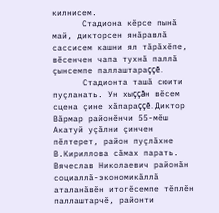килнисем.
      Стадиона кĕрсе пынă май, дикторсен янăравлă сассисем кашни ял тăрăхĕпе, вĕсенчен чапа тухнă паллă çынсемпе паллаштараççĕ.
      Стадионта ташă сюити пуçланать. Ун хыççăн вĕсем сцена çине хăпараççĕ. Диктор Вăрмар районĕнчи 55-мĕш Акатуй уçăлни çинчен пĕлтерет, район пуçлăхне В.Кириллова сăмах парать. Вячеслав Николаевич районăн социаллă-экономикăллă аталанăвĕн итогĕсемпе тĕплĕн паллаштарчĕ, районти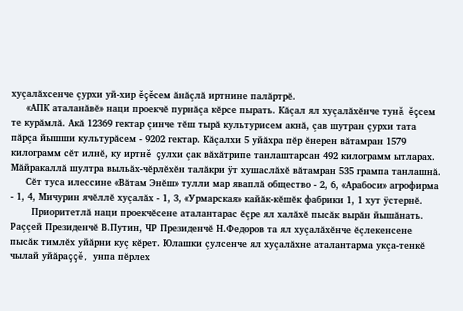хуçалăхсенче çурхи уй-хир ĕçĕсем ăнăçлă иртнине палăртрĕ.
     «АПК аталанăвĕ» наци проекчĕ пурнăçа кĕрсе пырать. Кăçал ял хуçалăхĕнче тунă ĕçсем те курăмлă. Акă 12369 гектар çинче тĕш тырă культурисем акнă, çав шутран çурхи тата пăрçа йышши культурăсем - 9202 гектар. Кăçалхи 5 уйăхра пĕр ĕнерен вăтамран 1579 килограмм сĕт илнĕ, ку иртнĕ çулхи çак вăхăтрипе танлаштарсан 492 килограмм ытларах. Мăйракаллă шултра выльăх-чĕрлĕхĕн талăкри ÿт хушаслăхĕ вăтамран 535 грампа танлашнă.
     Сĕт туса илессине «Вăтам Энĕш» тулли мар яваплă общество - 2, 6, «Арабоси» агрофирма - 1, 4, Мичурин ячĕллĕ хуçалăх - 1, 3, «Урмарская» кайăк-кĕшĕк фабрики 1, 1 хут ÿстернĕ.
       Приоритетлă наци проекчĕсене аталантарас ĕçре ял халăхĕ пысăк вырăн йышăнать. Раççей Президенчĕ В.Путин, ЧР Президенчĕ Н.Федоров та ял хуçалăхĕнче ĕçлекенсене пысăк тимлĕх уйăрни куç кĕрет. Юлашки çулсенче ял хуçалăхне аталантарма укçа-тенкĕ чылай уйăраççĕ, унпа пĕрлех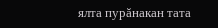ялта пурăнакан тата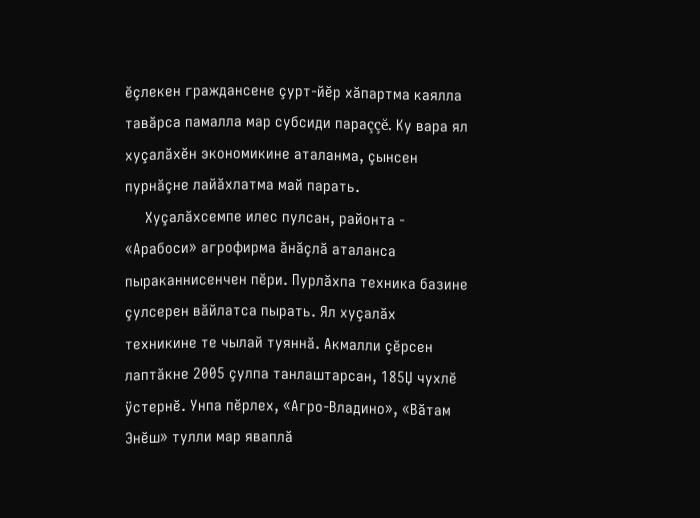ĕçлекен граждансене çурт-йĕр хăпартма каялла тавăрса памалла мар субсиди параççĕ. Ку вара ял хуçалăхĕн экономикине аталанма, çынсен пурнăçне лайăхлатма май парать.
     Хуçалăхсемпе илес пулсан, районта - «Арабоси» агрофирма ăнăçлă аталанса пыраканнисенчен пĕри. Пурлăхпа техника базине çулсерен вăйлатса пырать. Ял хуçалăх техникине те чылай туяннă. Акмалли çĕрсен лаптăкне 2005 çулпа танлаштарсан, 185Џ чухлĕ ÿстернĕ. Унпа пĕрлех, «Агро-Владино», «Вăтам Энĕш» тулли мар яваплă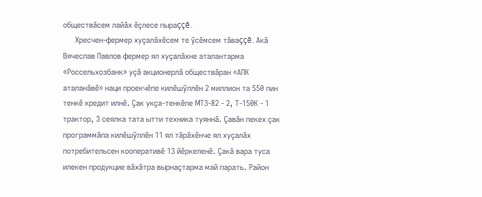обществăсем лайăх ĕçлесе пыраççĕ.
      Хресчен-фермер хуçалăхĕсем те ÿсĕмсем тăваççĕ. Акă Вячеслав Павлов фермер ял хуçалăхне аталантарма «Россельхозбанк» уçă акционерлă обществăран «АПК аталанăвĕ» наци проекчĕпе килĕшÿллĕн 2 миллион та 550 пин тенкĕ кредит илнĕ. Çак укçа-тенкĕпе МТЗ-82 - 2, Т-150К - 1 трактор, 3 сеялка тата ытти техника туяннă. Çавăн пекех çак программăпа килĕшÿллĕн 11 ял тăрăхĕнче ял хуçалăх потребительсен кооперативĕ 13 йĕркеленĕ. Çакă вара туса илекен продукцие вăхăтра вырнаçтарма май парать. Район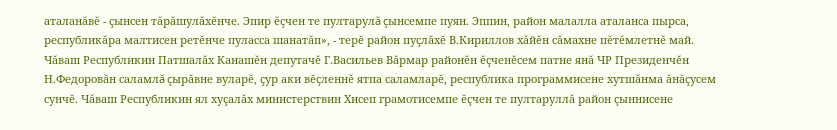аталанăвĕ - çынсен тăрăшулăхĕнче. Эпир ĕçчен те пултарулă çынсемпе пуян. Эппин, район малалла аталанса пырса, республикăра малтисен ретĕнче пуласса шанатăп», - терĕ район пуçлăхĕ В.Кириллов хăйĕн сăмахне пĕтĕмлетнĕ май.
Чăваш Республикин Патшалăх Канашĕн депутачĕ Г.Васильев Вăрмар районĕн ĕçченĕсем патне янă ЧР Президенчĕн Н.Федоровăн саламлă çырăвне вуларĕ, çур аки вĕçленнĕ ятпа саламларĕ, республика программисене хутшăнма ăнăçусем сунчĕ. Чăваш Республикин ял хуçалăх министерствин Хисеп грамотисемпе ĕçчен те пултаруллă район çыннисене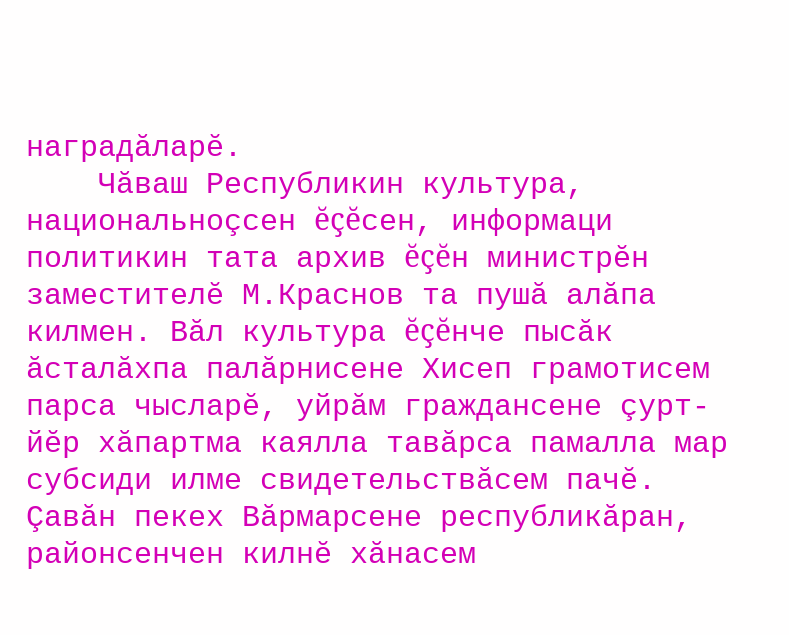наградăларĕ.
    Чăваш Республикин культура, национальноçсен ĕçĕсен, информаци политикин тата архив ĕçĕн министрĕн заместителĕ М.Краснов та пушă алăпа килмен. Вăл культура ĕçĕнче пысăк ăсталăхпа палăрнисене Хисеп грамотисем парса чысларĕ, уйрăм граждансене çурт-йĕр хăпартма каялла тавăрса памалла мар субсиди илме свидетельствăсем пачĕ. Çавăн пекех Вăрмарсене республикăран, районсенчен килнĕ хăнасем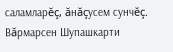саламларĕç, ăнăçусем сунчĕç. Вăрмарсен Шупашкарти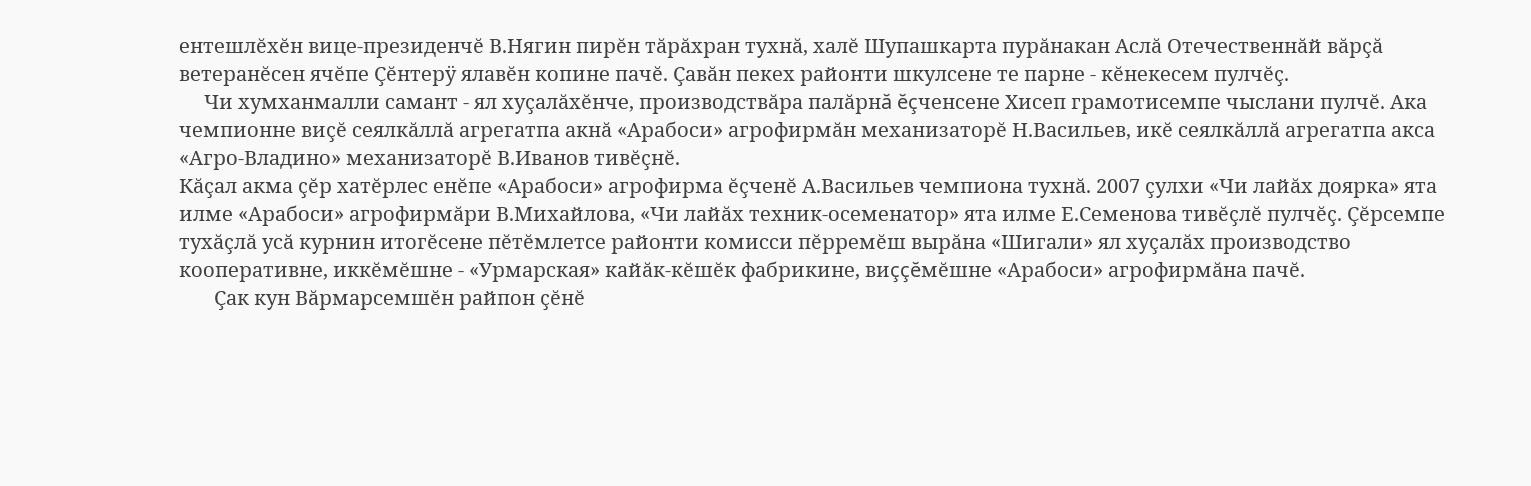ентешлĕхĕн вице-президенчĕ В.Нягин пирĕн тăрăхран тухнă, халĕ Шупашкарта пурăнакан Аслă Отечественнăй вăрçă ветеранĕсен ячĕпе Çĕнтерÿ ялавĕн копине пачĕ. Çавăн пекех районти шкулсене те парне - кĕнекесем пулчĕç.
     Чи хумханмалли самант - ял хуçалăхĕнче, производствăра палăрнă ĕçченсене Хисеп грамотисемпе чыслани пулчĕ. Ака чемпионне виçĕ сеялкăллă агрегатпа акнă «Арабоси» агрофирмăн механизаторĕ Н.Васильев, икĕ сеялкăллă агрегатпа акса «Агро-Владино» механизаторĕ В.Иванов тивĕçнĕ.
Кăçал акма çĕр хатĕрлес енĕпе «Арабоси» агрофирма ĕçченĕ А.Васильев чемпиона тухнă. 2007 çулхи «Чи лайăх доярка» ята илме «Арабоси» агрофирмăри В.Михайлова, «Чи лайăх техник-осеменатор» ята илме Е.Семенова тивĕçлĕ пулчĕç. Çĕрсемпе тухăçлă усă курнин итогĕсене пĕтĕмлетсе районти комисси пĕрремĕш вырăна «Шигали» ял хуçалăх производство кооперативне, иккĕмĕшне - «Урмарская» кайăк-кĕшĕк фабрикине, виççĕмĕшне «Арабоси» агрофирмăна пачĕ.
       Çак кун Вăрмарсемшĕн райпон çĕнĕ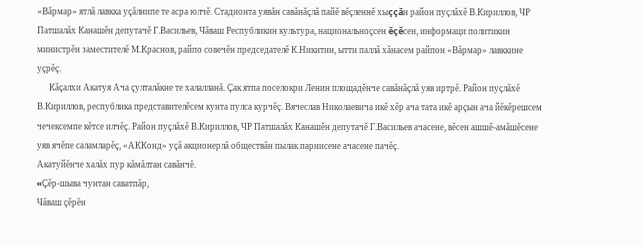«Вăрмар» ятлă лавкка уçăлнипе те асра юлчĕ. Стадионта уявăн савăнăçлă пайĕ вĕçленнĕ хыççăн район пуçлăхĕ В.Кириллов, ЧР Патшалăх Канашĕн депутачĕ Г.Васильев, Чăваш Республикин культура, национальноçсен ĕçĕсен, информаци политикин министрĕн заместителĕ М.Краснов, райпо совечĕн председателĕ К.Никитин, ытти паллă хăнасем райпон «Вăрмар» лавккине уçрĕç.
      Кăçалхи Акатуя Ача çулталăкне те халалланă. Çак ятпа поселокри Ленин площадĕнче савăнăçлă уяв иртрĕ. Район пуçлăхĕ В.Кириллов, республика представителĕсем кунта пулса курчĕç. Вячеслав Николаевича икĕ хĕр ача тата икĕ арçын ача йĕкĕрешсем чечексемпе кĕтсе илчĕç. Район пуçлăхĕ В.Кириллов, ЧР Патшалăх Канашĕн депутачĕ Г.Васильев ачасене, вĕсен ашшĕ-амăшĕсене уяв ячĕпе саламларĕç, «АККонд» уçă акционерлă обществăн пылак парнисене ачасене пачĕç.
Акатуйĕнче халăх пур кăмăлтан савăнчĕ.
«Çĕр-шыва чунтан саватпăр,
Чăваш çĕрĕн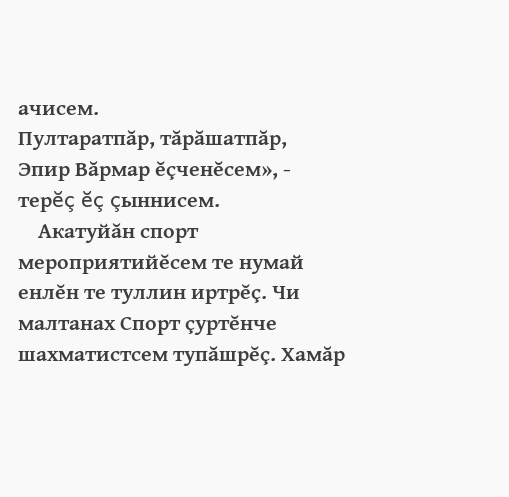ачисем.
Пултаратпăр, тăрăшатпăр,
Эпир Вăрмар ĕçченĕсем», - терĕç ĕç çыннисем.
    Акатуйăн спорт мероприятийĕсем те нумай енлĕн те туллин иртрĕç. Чи малтанах Спорт çуртĕнче шахматистсем тупăшрĕç. Хамăр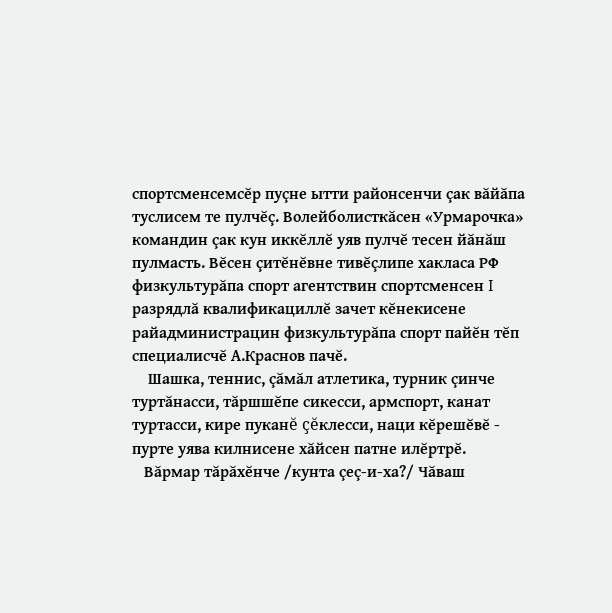спортсменсемсĕр пуçне ытти районсенчи çак вăйăпа туслисем те пулчĕç. Волейболисткăсен «Урмарочка» командин çак кун иккĕллĕ уяв пулчĕ тесен йăнăш пулмасть. Вĕсен çитĕнĕвне тивĕçлипе хакласа РФ физкультурăпа спорт агентствин спортсменсен I разрядлă квалификациллĕ зачет кĕнекисене райадминистрацин физкультурăпа спорт пайĕн тĕп специалисчĕ А.Краснов пачĕ.
    Шашка, теннис, çăмăл атлетика, турник çинче туртăнасси, тăршшĕпе сикесси, армспорт, канат туртасси, кире пуканĕ çĕклесси, наци кĕрешĕвĕ - пурте уява килнисене хăйсен патне илĕртрĕ.
   Вăрмар тăрăхĕнче /кунта çеç-и-ха?/ Чăваш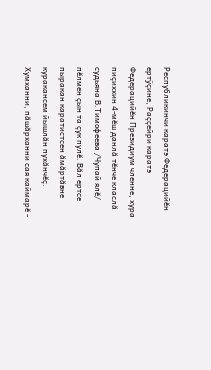Республикинчи каратэ Федерацийĕн ертÿçине, Раççейри каратэ Федерацийĕн Президиум членне, хура пиçиххин 4-мĕш данлă тĕнче класлă судьяна В.Тимофеева /Чупай ялĕ/ пĕлмен çын та çук пулĕ. Вăл ертсе пыракан каратистсен ăмăртăвне куракансем йышлăн пухăнчĕç. Хумханни, пăшăрханни сая каймарĕ -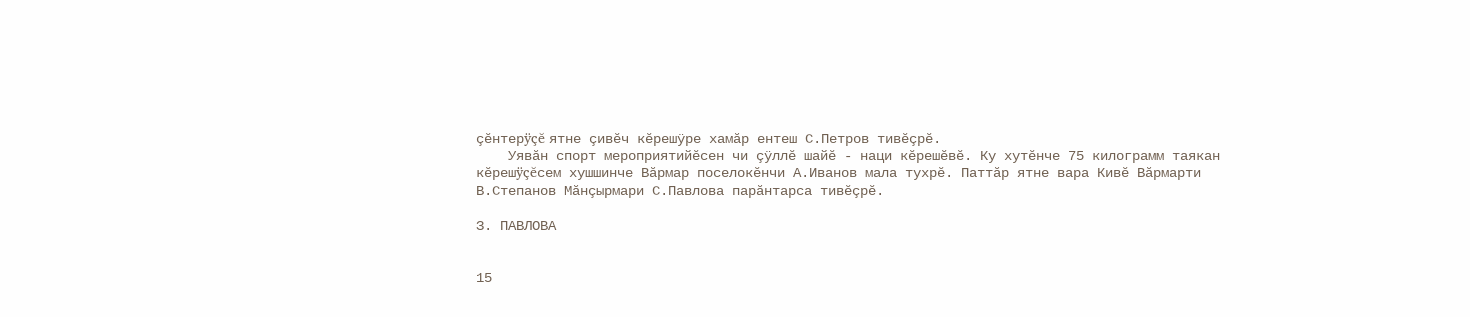çĕнтерÿçĕ ятне çивĕч кĕрешÿре хамăр ентеш С.Петров тивĕçрĕ.
    Уявăн спорт мероприятийĕсен чи çÿллĕ шайĕ - наци кĕрешĕвĕ. Ку хутĕнче 75 килограмм таякан кĕрешÿçĕсем хушшинче Вăрмар поселокĕнчи А.Иванов мала тухрĕ. Паттăр ятне вара Кивĕ Вăрмарти В.Степанов Мăнçырмари С.Павлова парăнтарса тивĕçрĕ.

З. ПАВЛОВА


15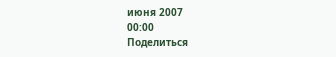июня 2007
00:00
Поделиться